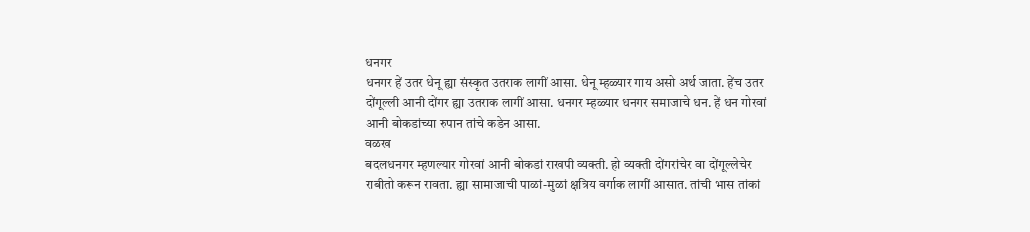धनगर
धनगर हें उतर धेनू ह्या संस्कृत उतराक लागीं आसा. धेनू म्हळ्यार गाय असो अर्थ जाता. हेंच उतर दोंगूल्ली आनी दोंगर ह्या उतराक लागीं आसा. धनगर म्हळ्यार धनगर समाजाचे धन. हें धन गोरवां आनी बोकडांच्या रुपान तांचे कडेन आसा.
वळख
बदलधनगर म्हणल्यार गोरवां आनी बोकडां राखपी व्यक्ती. हो व्यक्ती दोंगरांचेर वा दोंगूल्लेचेर राबीतो करून रावता. ह्या सामाजाची पाळां-मुळां क्षत्रिय वर्गाक लागीं आसात. तांची भास तांकां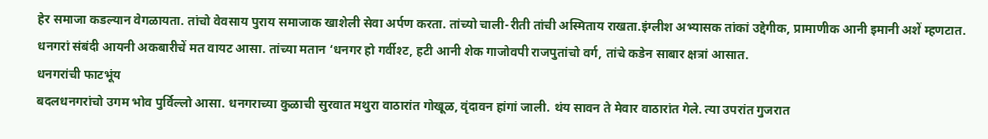हेर समाजा कडल्यान वेगळायता. तांचो वेवसाय पुराय समाजाक खाशेली सेवा अर्पण करता. तांच्यो चाली-रीती तांची अस्मिताय राखता.इंग्लीश अभ्यासक तांकां उद्देगीक, प्रामाणीक आनी इमानी अशें म्हणटात. धनगरां संबंदी आयनी अकबारीचें मत वायट आसा. तांच्या मतान ‘धनगर हो गर्वीश्ट, हटी आनी शेक गाजोवपी राजपुतांचो वर्ग, तांचे कडेन साबार क्षत्रां आसात.
धनगरांची फाटभूंय
बदलधनगरांचो उगम भोव पुर्विल्लो आसा. धनगराच्या कुळाची सुरवात मथुरा वाठारांत गोखूळ, वृंदावन हांगां जाली. थंय सावन ते मेवार वाठारांत गेले. त्या उपरांत गुजरात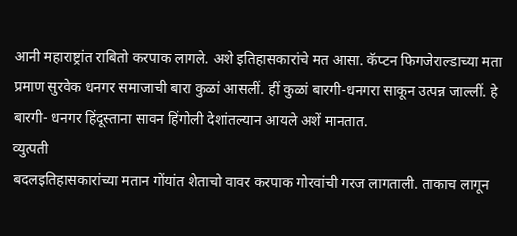आनी महाराष्ट्रांत राबितो करपाक लागले. अशे इतिहासकारांचे मत आसा. कॅप्टन फिगजेराल्डाच्या मता प्रमाण सुरवेक धनगर समाजाची बारा कुळां आसलीं. हीं कुळां बारगी-धनगरा साकून उत्पन्न जाल्लीं. हे बारगी- धनगर हिंदूस्ताना सावन हिंगोली देशांतल्यान आयले अशें मानतात.
व्युत्पती
बदलइतिहासकारांच्या मतान गोंयांत शेताचो वावर करपाक गोरवांची गरज लागताली. ताकाच लागून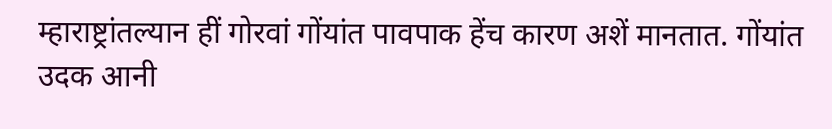म्हाराष्ट्रांतल्यान हीं गोरवां गोंयांत पावपाक हेंच कारण अशें मानतात. गोंयांत उदक आनी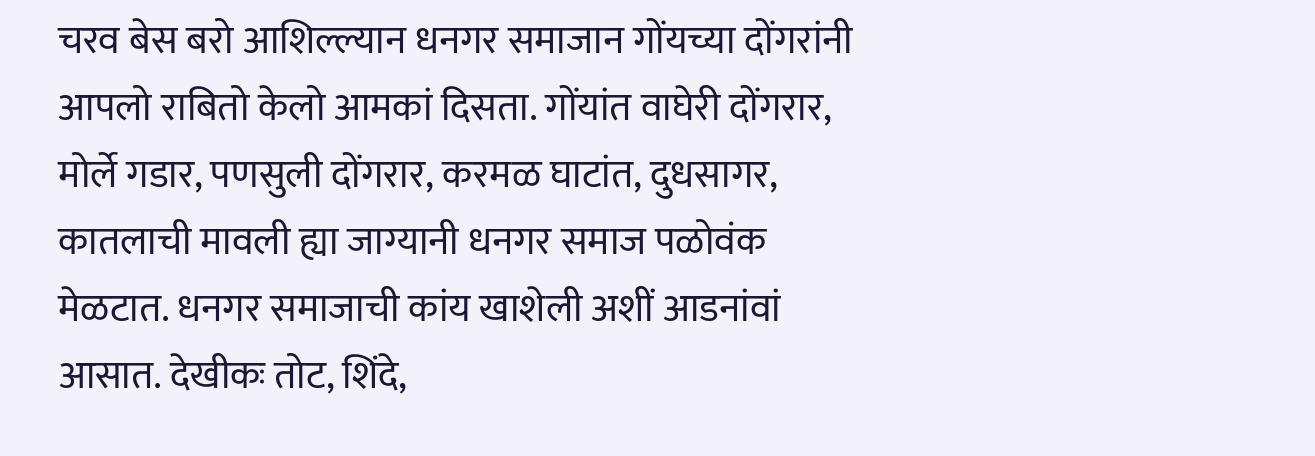चरव बेस बरो आशिल्ल्यान धनगर समाजान गोंयच्या दोंगरांनी आपलो राबितो केलो आमकां दिसता. गोंयांत वाघेरी दोंगरार, मोर्ले गडार, पणसुली दोंगरार, करमळ घाटांत, दुधसागर, कातलाची मावली ह्या जाग्यानी धनगर समाज पळोवंक मेळटात. धनगर समाजाची कांय खाशेली अशीं आडनांवां आसात. देखीकः तोट, शिंदे,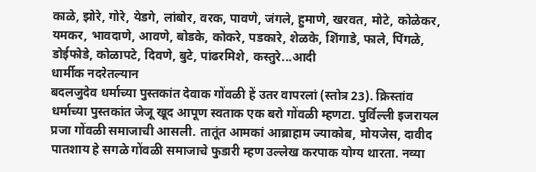काळे, झोरे, गोरे, येडगे, लांबोर, वरक, पावणे, जंगले, हुमाणे, खरवत, मोटे, कोळेकर, यमकर, भावदाणे, आवणे, बोडके, कोकरे, पडकारे, शेळके, शिंगाडे, फाले, पिंगळे, डोईफोडे, कोळापटे, दिवणे, बुटे, पांढरमिशे, कस्तुरे...आदी
धार्मीक नदरेतल्यान
बदलजुदेव धर्माच्या पुस्तकांत देवाक गोंवळी हें उतर वापरलां (स्तोत्र 23). क्रिस्तांव धर्माच्या पुस्तकांत जेजू खूद आपूण स्वताक एक बरो गोंवळी म्हणटा. पुर्विल्ली इजरायल प्रजा गोंवळी समाजाची आसली. तातूंत आमकां आब्राहाम ज्याकोब, मोयजेस, दावीद पातशाय हे सगळे गोंवळी समाजाचे फुडारी म्हण उल्लेख करपाक योग्य थारता. नव्या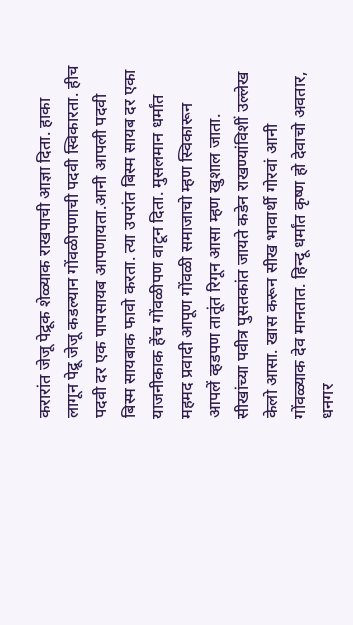करारांत जेजू पेद्रूक शेळ्याक राखपाची आज्ञा दिता. हाका लागून पेद्रू जेजू कडल्यान गोंवळीपणाची पदवी स्विकारता. हीच पदवी दर एक पापसायब आपणायता.आनी आपली पदवी बिस्म सायबाक फावो करता. त्या उपरांत बिस्म सायब दर एका याजनीकाक हेंच गोंवळीपण वाटून दिता. मुसलमान धर्मांत महमद प्रवादी आपूण गोंवळी समाजाचो म्हण स्विकारून आपलें व्हडपण तातूंत रिगून आसा म्हण खुशाल जाता. सीखांच्या पवीत्र पुसतकांत जायते कडेन राखण्यांविशीं उल्लेख केलो आसा. खास करून सीख भावार्थी गोरवां आनी गोंवळ्याक देव मानतात. हिन्दू धर्मांत कृष्ण हो देवाचो अवतार, धनगर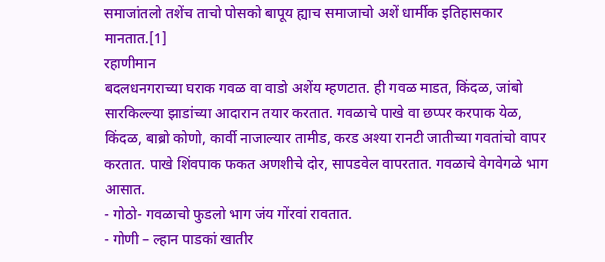समाजांतलो तशेंच ताचो पोसको बापूय ह्याच समाजाचो अशें धार्मीक इतिहासकार मानतात.[1]
रहाणीमान
बदलधनगराच्या घराक गवळ वा वाडो अशेंय म्हणटात. ही गवळ माडत, किंदळ, जांबो सारकिल्ल्या झाडांच्या आदारान तयार करतात. गवळाचे पाखे वा छप्पर करपाक येळ, किंदळ, बाब्रो कोणो, कार्वी नाजाल्यार तामीड, करड अश्या रानटी जातीच्या गवतांचो वापर करतात. पाखे शिंवपाक फकत अणशीचे दोर, सापडवेल वापरतात. गवळाचे वेगवेगळे भाग आसात.
- गोठो- गवळाचो फुडलो भाग जंय गोंरवां रावतात.
- गोणी – ल्हान पाडकां खातीर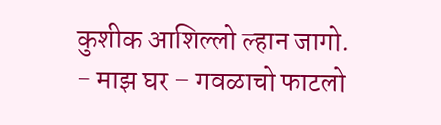कुशीक आशिल्लो ल्हान जागो.
- माझ घर – गवळाचो फाटलो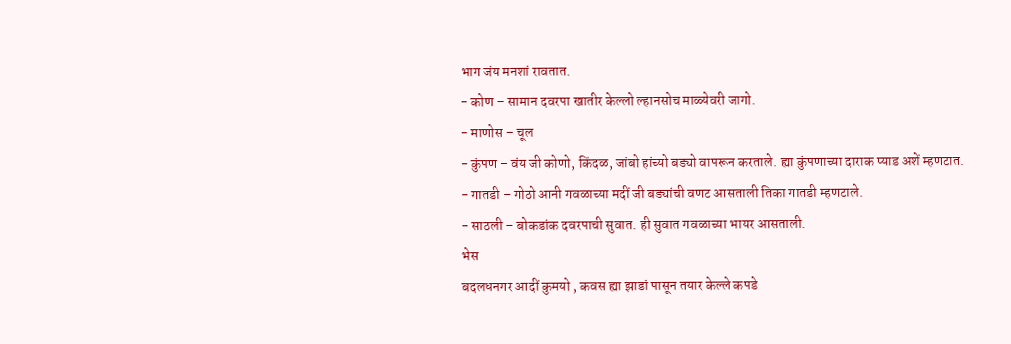भाग जंय मनशां रावतात.
- कोण – सामान दवरपा खातीर केल्लो ल्हानसोच माळ्येवरी जागो.
- माणोस – चूल
- कुंपण – वंय जी कोणो, किंदळ, जांबो हांच्यो बड्यो वापरून करताले. ह्या कुंपणाच्या दाराक प्याड अशें म्हणटात.
- गातडी – गोठो आनी गवळाच्या मदीं जी बड्यांची वणट आसताली तिका गातडी म्हणटाले.
- साठली – बोकडांक दवरपाची सुवात. ही सुवात गवळाच्या भायर आसताली.
भेस
बदलधनगर आदीं कुमयो , कवस ह्या झाडां पासून तयार केल्ले कपडे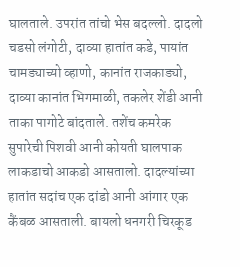घालताले. उपरांत तांचो भेस बदल्लो. दादलो चडसो लंगोटी, दाव्या हातांत कडे, पायांत चामड्याच्यो व्हाणो, कानांत राजकाड्यो, दाव्या कानांत भिगमाळी, तकलेर शेंडी आनी ताका पागोटे बांदताले. तशेंच कमरेक सुपारेची पिशवी आनी कोयती घालपाक लाकडाचो आकडो आसतालो. दादल्यांच्या हातांत सदांच एक दांडो आनी आंगार एक कैंबळ आसताली. बायलो धनगरी चिरकूड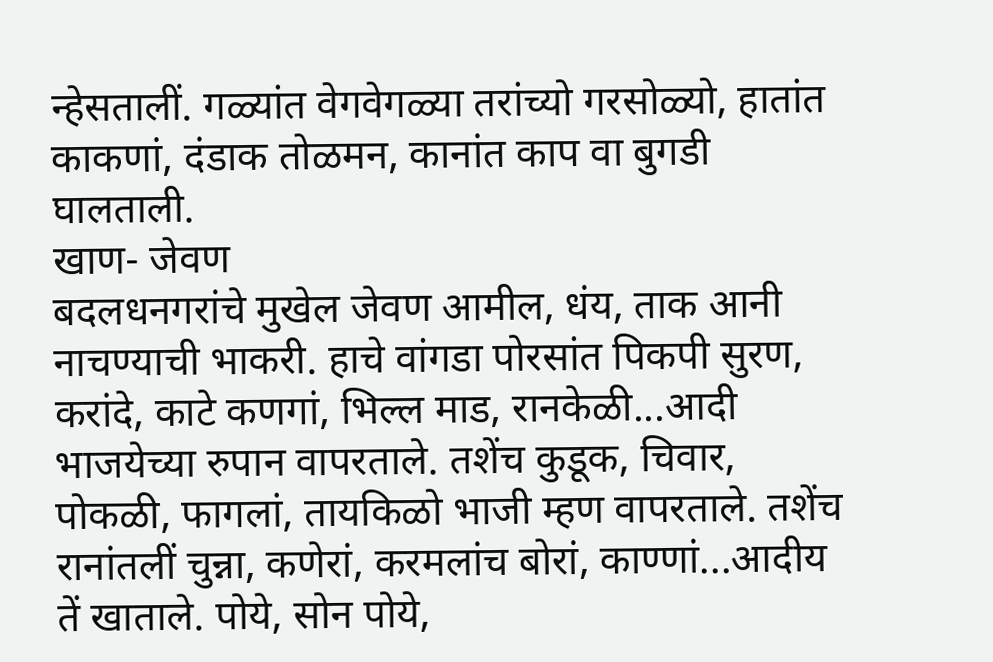न्हेसतालीं. गळ्यांत वेगवेगळ्या तरांच्यो गरसोळ्यो, हातांत काकणां, दंडाक तोळमन, कानांत काप वा बुगडी घालताली.
खाण- जेवण
बदलधनगरांचे मुखेल जेवण आमील, धंय, ताक आनी नाचण्याची भाकरी. हाचे वांगडा पोरसांत पिकपी सुरण, करांदे, काटे कणगां, भिल्ल माड, रानकेळी...आदी भाजयेच्या रुपान वापरताले. तशेंच कुडूक, चिवार, पोकळी, फागलां, तायकिळो भाजी म्हण वापरताले. तशेंच रानांतलीं चुन्ना, कणेरां, करमलांच बोरां, काण्णां...आदीय तें खाताले. पोये, सोन पोये,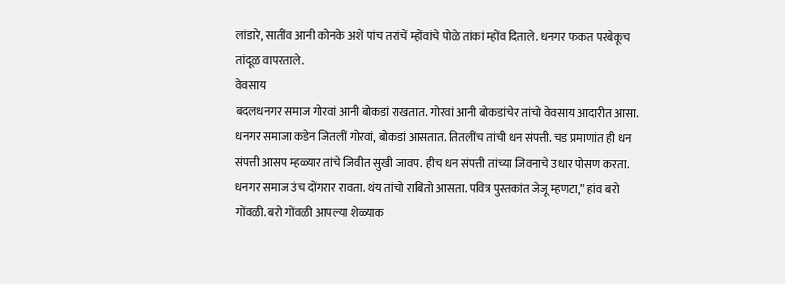लांडारे, सातींव आनी कोनके अशें पांच तरांचें म्होंवांचे पोळे तांकां म्होंव दिताले. धनगर फकत परबेकूच तांदूळ वापरताले.
वेवसाय
बदलधनगर समाज गोरवां आनी बोकडां राखतात. गोरवां आनी बोकडांचेर तांचो वेवसाय आदारीत आसा. धनगर समाजा कडेन जितलीं गोरवां, बोकडां आसतात. तितलींच तांची धन संपत्ती. चड प्रमाणांत ही धन संपत्ती आसप म्हळ्यार तांचे जिवीत सुखी जावप. हीच धन संपत्ती तांच्या जिवनाचे उधार पोसण करता. धनगर समाज उंच दोंगरार रावता. थंय तांचो राबितो आसता. पवित्र पुस्तकांत जेजू म्हणटा,” हांव बरो गोंवळी. बरो गोंवळी आपल्या शेळ्याक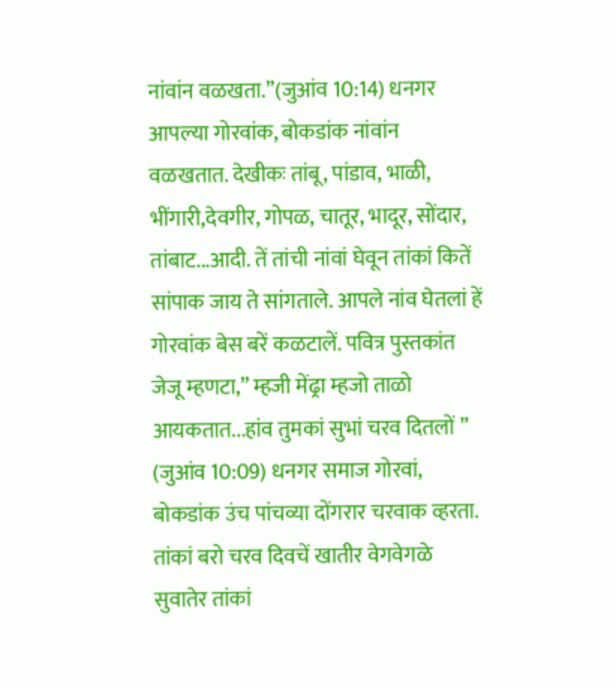नांवांन वळखता.”(जुआंव 10:14) धनगर आपल्या गोरवांक, बोकडांक नांवांन वळखतात. देखीकः तांबू, पांडाव, भाळी, भींगारी,देवगीर, गोपळ, चातूर, भादूर, सोंदार, तांबाट...आदी. तें तांची नांवां घेवून तांकां कितें सांपाक जाय ते सांगताले. आपले नांव घेतलां हें गोरवांक बेस बरें कळटालें. पवित्र पुस्तकांत जेजू म्हणटा,” म्हजी मेंढ्रा म्हजो ताळो आयकतात...हांव तुमकां सुभां चरव दितलों ” (जुआंव 10:09) धनगर समाज गोरवां, बोकडांक उंच पांचव्या दोंगरार चरवाक व्हरता. तांकां बरो चरव दिवचें खातीर वेगवेगळे सुवातेर तांकां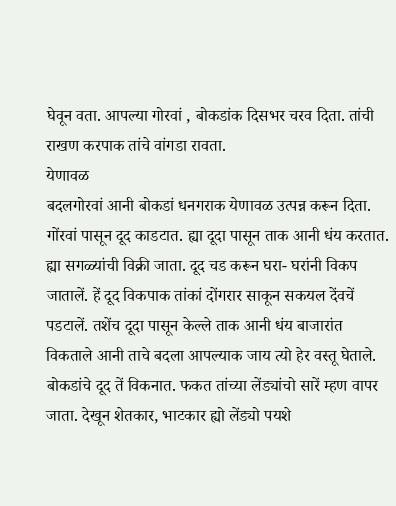घेवून वता. आपल्या गोरवां , बोकडांक दिसभर चरव दिता. तांची राखण करपाक तांचे वांगडा रावता.
येणावळ
बदलगोरवां आनी बोकडां धनगराक येणावळ उत्पन्न करून दिता. गोंरवां पासून दूद काडटात. ह्या दूदा पासून ताक आनी धंय करतात. ह्या सगळ्यांची विक्री जाता. दूद चड करून घरा- घरांनी विकप जातालें. हें दूद विकपाक तांकां दोंगरार साकून सकयल देंवचें पडटालें. तशेंच दूदा पासून केल्ले ताक आनी धंय बाजारांत विकताले आनी ताचे बदला आपल्याक जाय त्यो हेर वस्तू घेताले. बोकडांचे दूद तें विकनात. फकत तांच्या लेंड्यांचो सारें म्हण वापर जाता. देखून शेतकार, भाटकार ह्यो लेंड्यो पयशे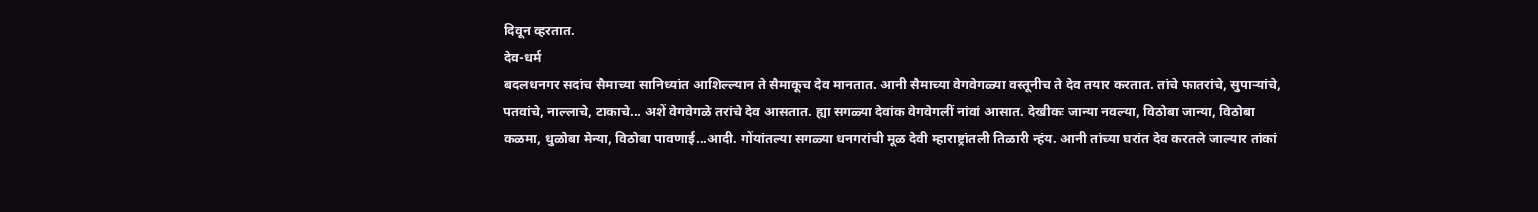दिवून व्हरतात.
देव-धर्म
बदलधनगर सदांच सैमाच्या सानिध्यांत आशिल्ल्यान ते सैमाकूच देव मानतात. आनी सैमाच्या वेगवेगळ्या वस्तूनीच ते देव तयार करतात. तांचे फातरांचे, सुपाऱ्यांचे, पतवांचे, नाल्लाचे, टाकाचे... अशें वेगवेगळे तरांचे देव आसतात. ह्या सगळ्या देवांक वेगवेगलीं नांवां आसात. देखीकः जान्या नवल्या, विठोबा जान्या, विठोबा कळमा, धुळोबा मेन्या, विठोबा पावणाई...आदी. गोंयांतल्या सगळ्या धनगरांची मूळ देवी म्हाराष्ट्रांतली तिळारी न्हंय. आनी तांच्या घरांत देव करतले जाल्यार तांकां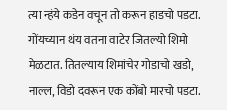त्या न्हंये कडेन वचून तो करून हाडचो पडटा. गोंयच्यान थंय वतना वाटेर जितल्यो शिमो मेळटात. तितल्याय शिमांचेर गोडाचो खडो, नाल्ल, विडो दवरून एक कोंबो मारचो पडटा.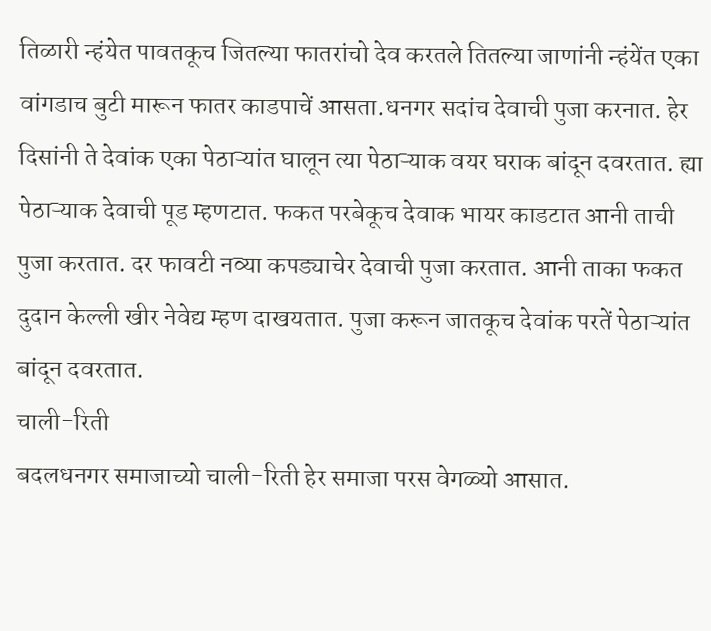तिळारी न्हंयेत पावतकूच जितल्या फातरांचो देव करतले तितल्या जाणांनी न्हंयेंत एका वांगडाच बुटी मारून फातर काडपाचें आसता.धनगर सदांच देवाची पुजा करनात. हेर दिसांनी ते देवांक एका पेठाऱ्यांत घालून त्या पेठाऱ्याक वयर घराक बांदून दवरतात. ह्या पेठाऱ्याक देवाची पूड म्हणटात. फकत परबेकूच देवाक भायर काडटात आनी ताची पुजा करतात. दर फावटी नव्या कपड्याचेर देवाची पुजा करतात. आनी ताका फकत दुदान केल्ली खीर नेवेद्य म्हण दाखयतात. पुजा करून जातकूच देवांक परतें पेठाऱ्यांत बांदून दवरतात.
चाली-रिती
बदलधनगर समाजाच्यो चाली-रिती हेर समाजा परस वेगळ्यो आसात.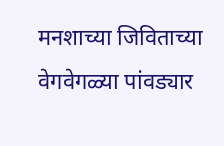मनशाच्या जिविताच्या वेगवेगळ्या पांवड्यार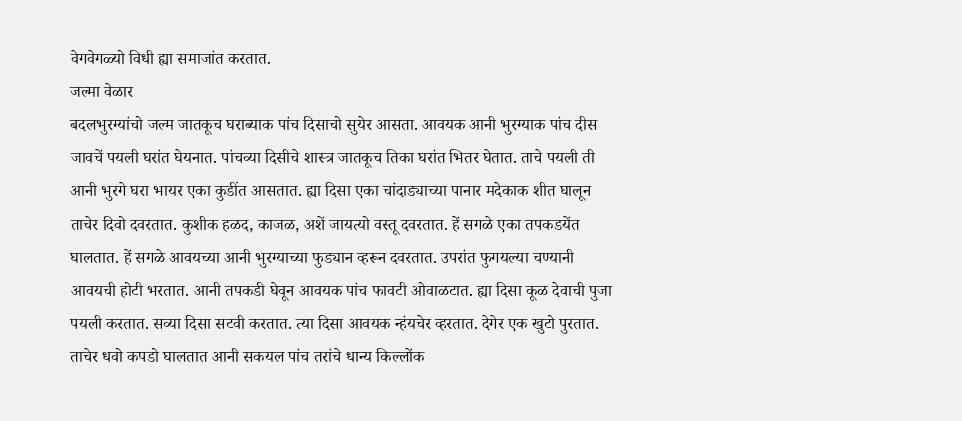वेगवेगळ्यो विधी ह्या समाजांत करतात.
जल्मा वेळार
बदलभुरग्यांचो जल्म जातकूच घराब्याक पांच दिसाचो सुयेर आसता. आवयक आनी भुरग्याक पांच दीस जावचें पयली घरांत घेयनात. पांचव्या दिसीचे शास्त्र जातकूच तिका घरांत भितर घेतात. ताचे पयली ती आनी भुरगे घरा भायर एका कुडींत आसतात. ह्या दिसा एका चांदाड्याच्या पानार मदेकाक शीत घालून ताचेर दिवो दवरतात. कुशीक हळद, काजळ, अशें जायत्यो वस्तू दवरतात. हें सगळे एका तपकडयेंत घालतात. हें सगळे आवयच्या आनी भुरग्याच्या फुड्यान व्हरून दवरतात. उपरांत फुगयल्या चण्यानी आवयची होटी भरतात. आनी तपकडी घेवून आवयक पांच फावटी ओवाळटात. ह्या दिसा कूळ देवाची पुजा पयली करतात. सव्या दिसा सटवी करतात. त्या दिसा आवयक न्हंयचेर व्हरतात. देगेर एक खुटो पुरतात. ताचेर धवो कपडो घालतात आनी सकयल पांच तरांचे धान्य किल्लोंक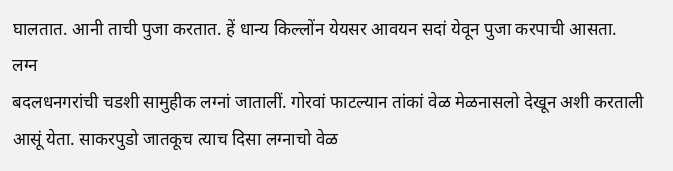घालतात. आनी ताची पुजा करतात. हें धान्य किल्लोंन येयसर आवयन सदां येवून पुजा करपाची आसता.
लग्न
बदलधनगरांची चडशी सामुहीक लग्नां जातालीं. गोरवां फाटल्यान तांकां वेळ मेळनासलो देखून अशी करताली आसूं येता. साकरपुडो जातकूच त्याच दिसा लग्नाचो वेळ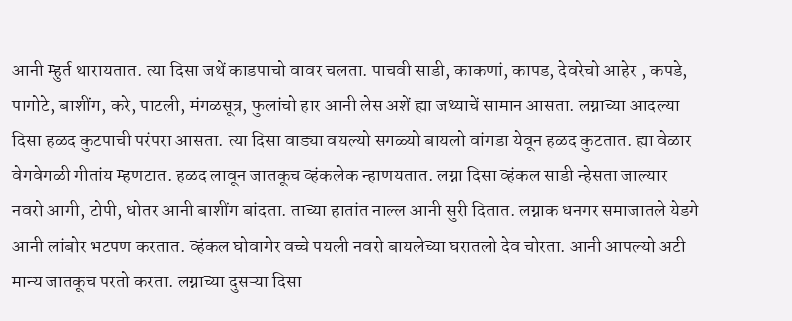आनी म्हुर्त थारायतात. त्या दिसा जथें काडपाचो वावर चलता. पाचवी साडी, काकणां, कापड, देवरेचो आहेर , कपडे, पागोटे, बाशींग, करे, पाटली, मंगळसूत्र, फुलांचो हार आनी लेस अशें ह्या जथ्याचें सामान आसता. लग्नाच्या आदल्या दिसा हळद कुटपाची परंपरा आसता. त्या दिसा वाड्या वयल्यो सगळ्यो बायलो वांगडा येवून हळद कुटतात. ह्या वेळार वेगवेगळी गीतांय म्हणटात. हळद लावून जातकूच व्हंकलेक न्हाणयतात. लग्ना दिसा व्हंकल साडी न्हेसता जाल्यार नवरो आगी, टोपी, धोतर आनी बाशींग बांदता. ताच्या हातांत नाल्ल आनी सुरी दितात. लग्नाक धनगर समाजातले येडगे आनी लांबोर भटपण करतात. व्हंकल घोवागेर वच्चे पयली नवरो बायलेच्या घरातलो देव चोरता. आनी आपल्यो अटी मान्य जातकूच परतो करता. लग्नाच्या दुसऱ्या दिसा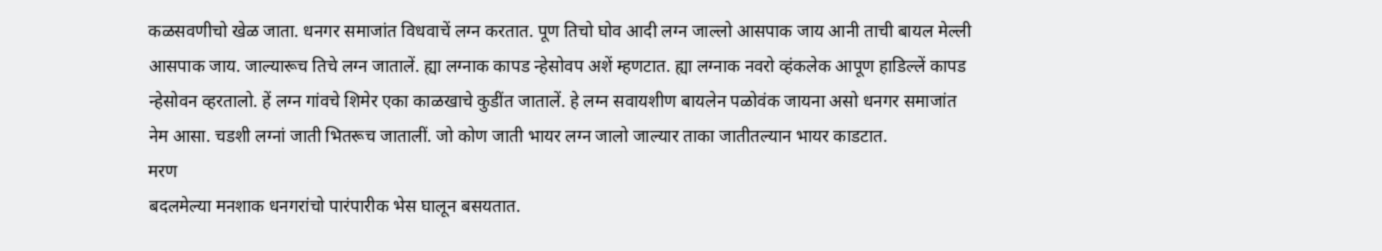कळसवणीचो खेळ जाता. धनगर समाजांत विधवाचें लग्न करतात. पूण तिचो घोव आदी लग्न जाल्लो आसपाक जाय आनी ताची बायल मेल्ली आसपाक जाय. जाल्यारूच तिचे लग्न जातालें. ह्या लग्नाक कापड न्हेसोवप अशें म्हणटात. ह्या लग्नाक नवरो व्हंकलेक आपूण हाडिल्लें कापड न्हेसोवन व्हरतालो. हें लग्न गांवचे शिमेर एका काळखाचे कुडींत जातालें. हे लग्न सवायशीण बायलेन पळोवंक जायना असो धनगर समाजांत नेम आसा. चडशी लग्नां जाती भितरूच जातालीं. जो कोण जाती भायर लग्न जालो जाल्यार ताका जातीतल्यान भायर काडटात.
मरण
बदलमेल्या मनशाक धनगरांचो पारंपारीक भेस घालून बसयतात.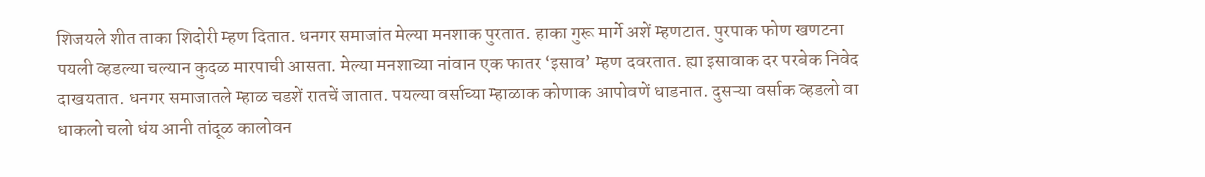शिजयले शीत ताका शिदोरी म्हण दितात. धनगर समाजांत मेल्या मनशाक पुरतात. हाका गुरू मार्गे अशें म्हणटात. पुरपाक फोण खणटना पयली व्हडल्या चल्यान कुदळ मारपाची आसता. मेल्या मनशाच्या नांवान एक फातर ‘इसाव’ म्हण दवरतात. ह्या इसावाक दर परबेक निवेद दाखयतात. धनगर समाजातले म्हाळ चडशें रातचें जातात. पयल्या वर्साच्या म्हाळाक कोणाक आपोवणें धाडनात. दुसऱ्या वर्साक व्हडलो वा धाकलो चलो धंय आनी तांदूळ कालोवन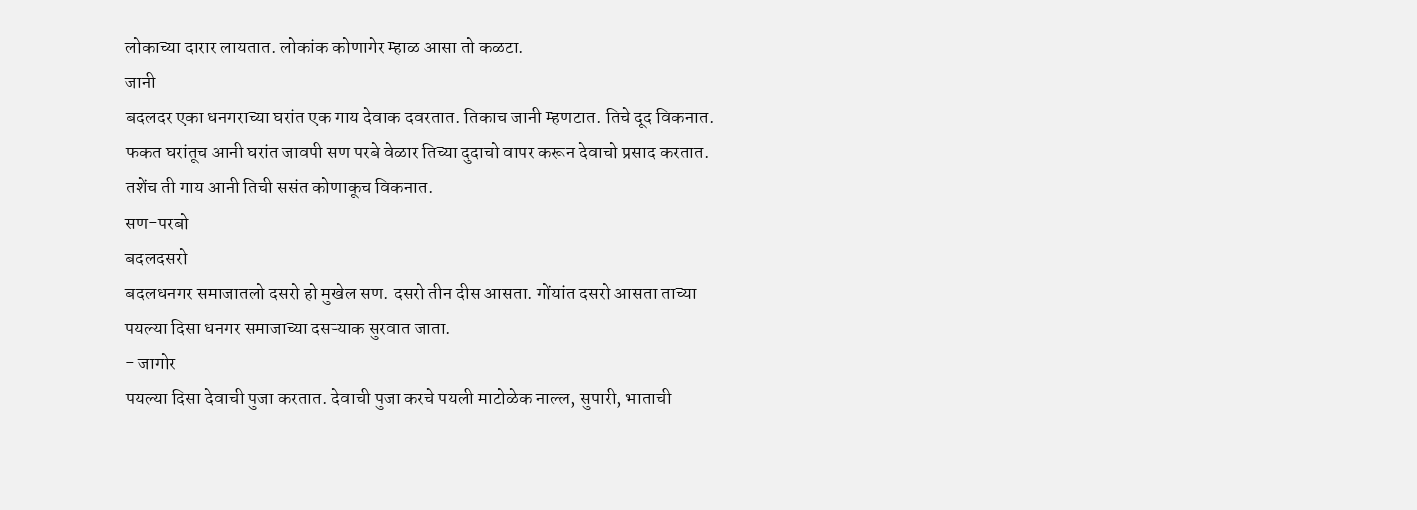लोकाच्या दारार लायतात. लोकांक कोणागेर म्हाळ आसा तो कळटा.
जानी
बदलदर एका धनगराच्या घरांत एक गाय देवाक दवरतात. तिकाच जानी म्हणटात. तिचे दूद विकनात. फकत घरांतूच आनी घरांत जावपी सण परबे वेळार तिच्या दुदाचो वापर करून देवाचो प्रसाद करतात. तशेंच ती गाय आनी तिची ससंत कोणाकूच विकनात.
सण-परबो
बदलदसरो
बदलधनगर समाजातलो दसरो हो मुखेल सण. दसरो तीन दीस आसता. गोंयांत दसरो आसता ताच्या पयल्या दिसा धनगर समाजाच्या दसऱ्याक सुरवात जाता.
- जागोर
पयल्या दिसा देवाची पुजा करतात. देवाची पुजा करचे पयली माटोळेक नाल्ल, सुपारी, भाताची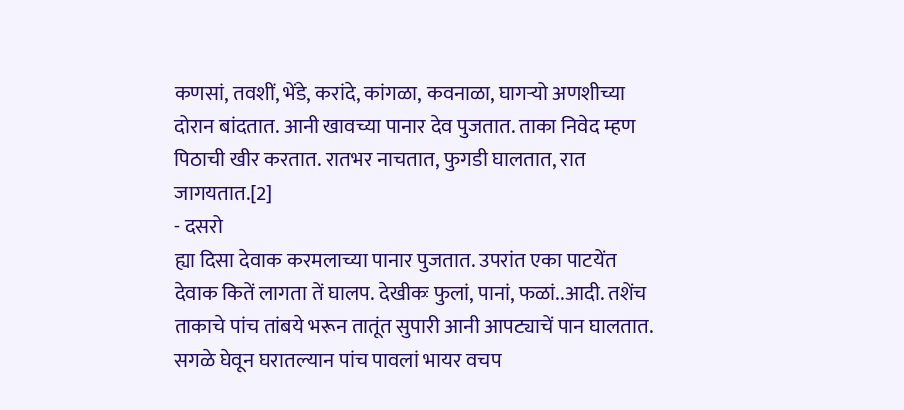कणसां, तवशीं, भेंडे, करांदे, कांगळा, कवनाळा, घागऱ्यो अणशीच्या दोरान बांदतात. आनी खावच्या पानार देव पुजतात. ताका निवेद म्हण पिठाची खीर करतात. रातभर नाचतात, फुगडी घालतात, रात जागयतात.[2]
- दसरो
ह्या दिसा देवाक करमलाच्या पानार पुजतात. उपरांत एका पाटयेंत देवाक कितें लागता तें घालप. देखीकः फुलां, पानां, फळां..आदी. तशेंच ताकाचे पांच तांबये भरून तातूंत सुपारी आनी आपट्याचें पान घालतात. सगळे घेवून घरातल्यान पांच पावलां भायर वचप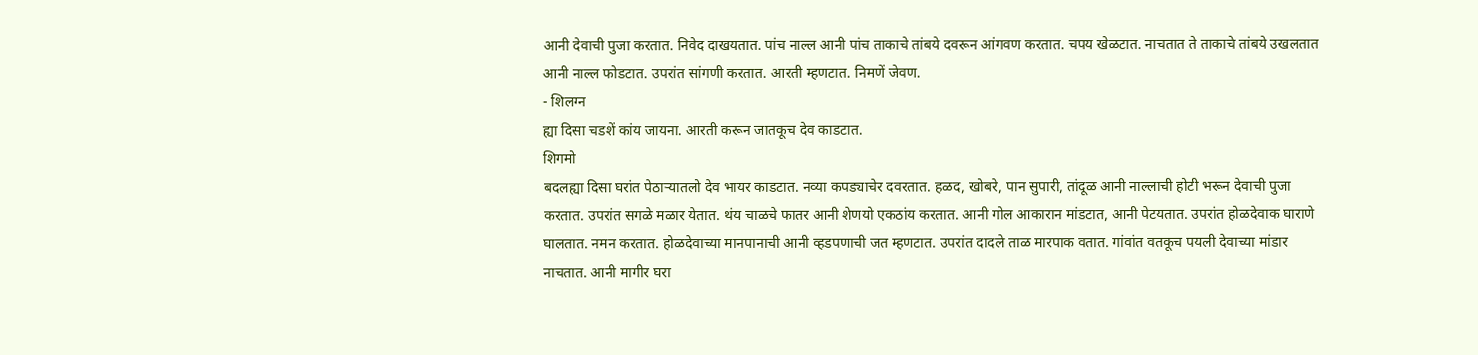आनी देवाची पुजा करतात. निवेद दाखयतात. पांच नाल्ल आनी पांच ताकाचे तांबये दवरून आंगवण करतात. चपय खेळटात. नाचतात ते ताकाचे तांबये उखलतात आनी नाल्ल फोडटात. उपरांत सांगणी करतात. आरती म्हणटात. निमणें जेवण.
- शिलग्न
ह्या दिसा चडशें कांय जायना. आरती करून जातकूच देव काडटात.
शिगमो
बदलह्या दिसा घरांत पेठाऱ्यातलो देव भायर काडटात. नव्या कपड्याचेर दवरतात. हळद, खोबरे, पान सुपारी, तांदूळ आनी नाल्लाची होटी भरून देवाची पुजा करतात. उपरांत सगळे मळार येतात. थंय चाळचे फातर आनी शेणयो एकठांय करतात. आनी गोल आकारान मांडटात, आनी पेटयतात. उपरांत होळदेवाक घाराणे घालतात. नमन करतात. होळदेवाच्या मानपानाची आनी व्हडपणाची जत म्हणटात. उपरांत दादले ताळ मारपाक वतात. गांवांत वतकूच पयली देवाच्या मांडार नाचतात. आनी मागीर घरा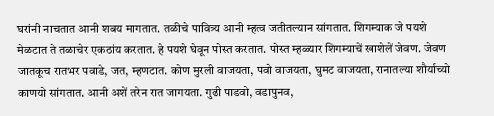घरांनी नाचतात आनी शबय मागतात. तळीचे पावित्र्य आनी म्हत्व जतीतल्यान सांगतात. शिगम्याक जे पयशे मेळटात ते तळाचेर एकठांय करतात. हे पयशे घेवून पोस्त करतात. पोस्त म्हळ्यार शिगम्याचें खाशेलें जेवण. जेवण जातकूच रातभर पवाडे, जत, म्हणटात. कोण मुरली वाजयता, पवो वाजयता, घुमट वाजयता, रानातल्या शौर्याच्यो काणयो सांगतात. आनी अशें तरेन रात जागयता. गुढी पाडवो, वडापुनव,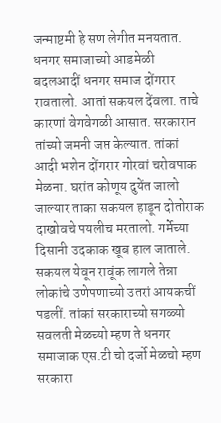जन्माष्टमी हे सण लेगीत मनयतात.
धनगर समाजाच्यो आडमेळी
बदलआदीं धनगर समाज दोंगरार रावतालो. आतां सकयल देंवला. ताचे कारणां वेगवेगळी आसात. सरकारान तांच्यो जमनी जप्त केल्यात. तांकां आदी भशेन दोंगरार गोरवां चरोवपाक मेळना. घरांत कोणूय दुयेंत जालो जाल्यार ताका सकयल हाडून दोतोराक दाखोवचे पयलीच मरतालो. गर्मेच्या दिसानी उदकाक खूब हाल जाताले. सकयल येवून रावूंक लागले तेन्ना लोकांचे उणेपणाच्यो उतरां आयकचीं पडलीं. तांकां सरकाराच्यो सगळ्यो सवलती मेळच्यो म्हण ते धनगर समाजाक एस.टी चो दर्जो मेळचो म्हण सरकारा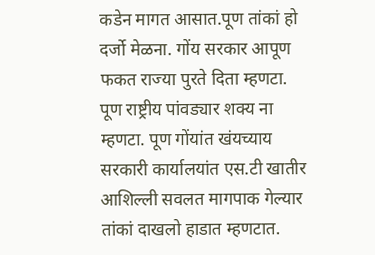कडेन मागत आसात.पूण तांकां हो दर्जो मेळना. गोंय सरकार आपूण फकत राज्या पुरते दिता म्हणटा. पूण राष्ट्रीय पांवड्यार शक्य ना म्हणटा. पूण गोंयांत खंयच्याय सरकारी कार्यालयांत एस.टी खातीर आशिल्ली सवलत मागपाक गेल्यार तांकां दाखलो हाडात म्हणटात.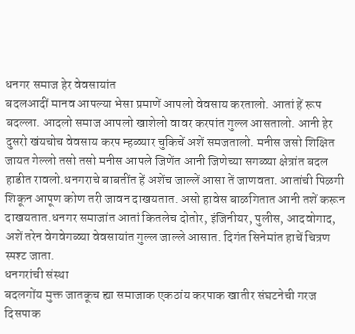धनगर समाज हेर वेवसायांत
बदलआदीं मानव आपल्या भेसा प्रमाणें आपलो वेवसाय करतालो. आतां हें रूप बदल्ला. आदलो समाज आपलो खाशेलो वावर करपांत गुल्ल आसतालो. आनी हेर दुसरो खंयचोच वेवसाय करप म्हळ्यार चुकिचें अशें समजतालो. मनीस जसो शिक्षित जायत गेल्लो तसो तसो मनीस आपले जिणेंत आनी जिणेच्या सगळ्या क्षेत्रांत बदल हाडीत रावलो.धनगराचे बाबतींत हें अशेंच जाल्लें आसा तें जाणवता. आतांची पिळगी शिकून आपूण कोण तरी जावन दाखयतात. असो हावेस बाळगितात आनी तशें करून दाखयतात.धनगर समाजांत आतां कितलेच दोतोर, इंजिनीयर, पुलीस, आदवोगाद, अशें तरेन वेगवेगळ्या वेवसायांत गुल्ल जाल्ले आसात. दिगंत सिनेमांत हाचें चित्रण स्पश्ट जाता.
धनगरांची संस्था
बदलगोंय मुक्त जातकूच ह्या समाजाक एकठांय करपाक खातीर संघटनेची गरज दिसपाक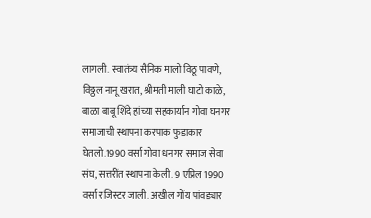लागली. स्वातंत्र्य सैनिक मालो विठू पावणे, विठ्ठल नानू खरात, श्रीमती माली घाटो काळे, बाळा बाबू शिंदे हांच्या सहकार्यान गोवा घनगर समाजाची स्थापना करपाक फुडाकार घेतलो.1990 वर्सा गोवा धनगर समाज सेवा संघ, सत्तरींत स्थापना केली. 9 एप्रिल 1990 वर्सा रजिस्टर जाली. अखील गोंय पांवड्यार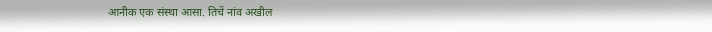आनीक एक संस्था आसा. तिचें नांव अखील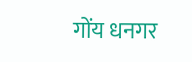गोंय धनगर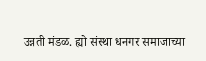उन्नती मंडळ. ह्यो संस्था धनगर समाजाच्या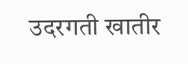उदरगती खातीर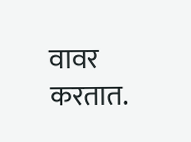वावर करतात.